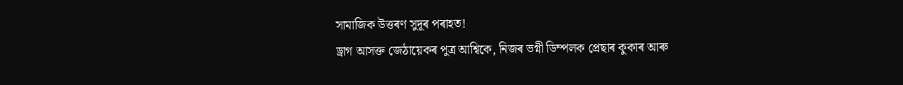সামাজিক উত্তৰণ সুদূৰ পৰাহত!
ড্ৰাগ আসক্ত জেঠায়েকৰ পুত্ৰ আশ্বিকে, নিজৰ ভগ্নী ডিম্পলক প্ৰেছাৰ কুকাৰ আৰু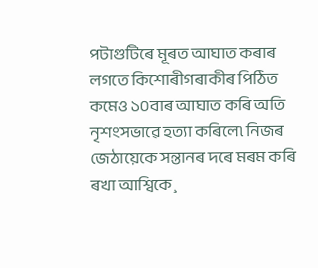পটাগুটিৰে মূৰত আঘাত কৰাৰ লগতে কিশোৰীগৰাকীৰ পিঠিত কমেও ১০বাৰ আঘাত কৰি অতি নৃশংসভাৱে হত্যা কৰিলে৷ নিজৰ জেঠায়েকে সন্তানৰ দৰে মৰম কৰি ৰখা আশ্বিকে¸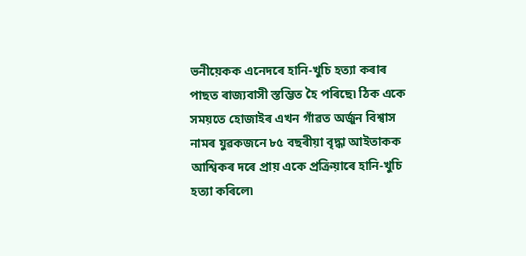ভনীয়েকক এনেদৰে হানি-খুচি হত্যা কৰাৰ পাছত ৰাজ্যবাসী স্তম্ভিত হৈ পৰিছে৷ ঠিক একে সময়তে হোজাইৰ এখন গাঁৱত অৰ্জুন বিশ্বাস নামৰ যুৱকজনে ৮৫ বছৰীয়া বৃদ্ধা আইতাকক আশ্বিকৰ দৰে প্ৰায় একে প্ৰক্ৰিয়াৰে হানি-খুচি হত্যা কৰিলে৷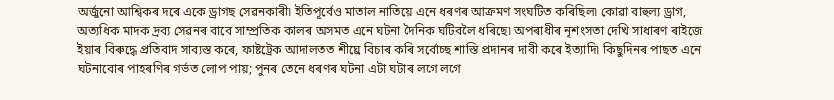অৰ্জুনো আশ্বিকৰ দৰে একে ড্ৰাগছ সেৱনকাৰী৷ ইতিপূৰ্বেও মাতাল নাতিয়ে এনে ধৰণৰ আক্ৰমণ সংঘটিত কৰিছিল৷ কোৱা বাহুল্য ড্ৰাগ, অত্যধিক মাদক দ্ৰব্য সেৱনৰ বাবে সাম্প্ৰতিক কালৰ অসমত এনে ঘটনা দৈনিক ঘটিবলৈ ধৰিছে৷ অপৰাধীৰ নৃশংসতা দেখি সাধাৰণ ৰাইজে ইয়াৰ বিৰুদ্ধে প্ৰতিবাদ সাব্যস্ত কৰে, ফাষ্টট্ৰেক আদালতত শীঘ্ৰে বিচাৰ কৰি সৰ্বোচ্ছ শাস্তি প্ৰদানৰ দাবী কৰে ইত্যাদি৷ কিছুদিনৰ পাছত এনে ঘটনাবোৰ পাহৰণিৰ গৰ্ভত লোপ পায়; পুনৰ তেনে ধৰণৰ ঘটনা এটা ঘটাৰ লগে লগে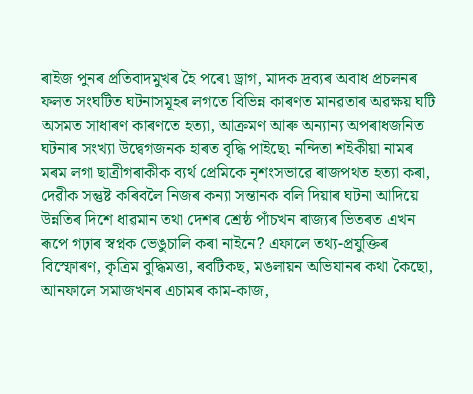ৰাইজ পুনৰ প্ৰতিবাদমুখৰ হৈ পৰে৷ ড্ৰাগ, মাদক দ্ৰব্যৰ অবাধ প্ৰচলনৰ ফলত সংঘটিত ঘটনাসমূহৰ লগতে বিভিন্ন কাৰণত মানৱতাৰ অৱক্ষয় ঘটি অসমত সাধাৰণ কাৰণতে হত্যা, আক্ৰমণ আৰু অন্যান্য অপৰাধজনিত ঘটনাৰ সংখ্যা উদ্বেগজনক হাৰত বৃদ্ধি পাইছে৷ নন্দিতা শইকীয়া নামৰ মৰম লগা ছাত্ৰীগৰাকীক ব্যৰ্থ প্ৰেমিকে নৃশংসভাৱে ৰাজপথত হত্যা কৰা, দেৱীক সন্তুষ্ট কৰিবলৈ নিজৰ কন্যা সন্তানক বলি দিয়াৰ ঘটনা আদিয়ে উন্নতিৰ দিশে ধাৱমান তথা দেশৰ শ্ৰেষ্ঠ পাঁচখন ৰাজ্যৰ ভিতৰত এখন ৰূপে গঢ়াৰ স্বপ্নক ভেঙুচালি কৰা নাইনে? এফালে তথ্য-প্ৰযুক্তিৰ বিস্ফোৰণ, কৃত্ৰিম বুদ্ধিমত্তা, ৰবটিকছ, মঙলায়ন অভিযানৰ কথা কৈছো, আনফালে সমাজখনৰ এচামৰ কাম-কাজ,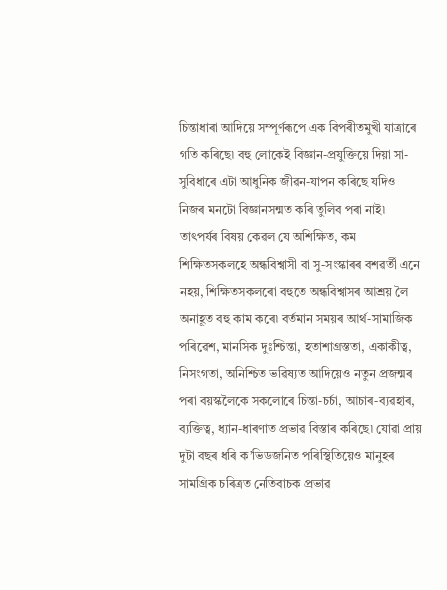চিন্তাধাৰা আদিয়ে সম্পূৰ্ণৰূপে এক বিপৰীতমুখী যাত্ৰাৰে গতি কৰিছে৷ বহু লোকেই বিজ্ঞান-প্ৰযুক্তিয়ে দিয়া সা-সুবিধাৰে এটা আধুনিক জীৱন-যাপন কৰিছে যদিও নিজৰ মনটো বিজ্ঞানসন্মত কৰি তুলিব পৰা নাই৷ তাৎপৰ্যৰ বিষয় কেৱল যে অশিক্ষিত, কম শিক্ষিতসকলহে অন্ধবিশ্বাসী বা সু-সংস্কাৰৰ বশৱৰ্তী এনে নহয়, শিক্ষিতসকলৰো বহুতে অন্ধবিশ্বাসৰ আশ্ৰয় লৈ অনাহূত বহু কাম কৰে৷ বৰ্তমান সময়ৰ আৰ্থ-সামাজিক পৰিৱেশ, মানসিক দুঃশ্চিন্তা, হতাশাগ্ৰস্ততা, একাকীত্ব, নিসংগতা, অনিশ্চিত ভৱিষ্যত আদিয়েও নতুন প্ৰজন্মৰ পৰা বয়স্কলৈকে সকলোৰে চিন্তা-চৰ্চা, আচাৰ-ব্যৱহাৰ, ব্যক্তিত্ব, ধ্যান-ধাৰণাত প্ৰভাৱ বিস্তাৰ কৰিছে৷ যোৱা প্ৰায় দুটা বছৰ ধৰি ক’ভিডজনিত পৰিস্থিতিয়েও মানুহৰ সামগ্ৰিক চৰিত্ৰত নেতিবাচক প্ৰভাৱ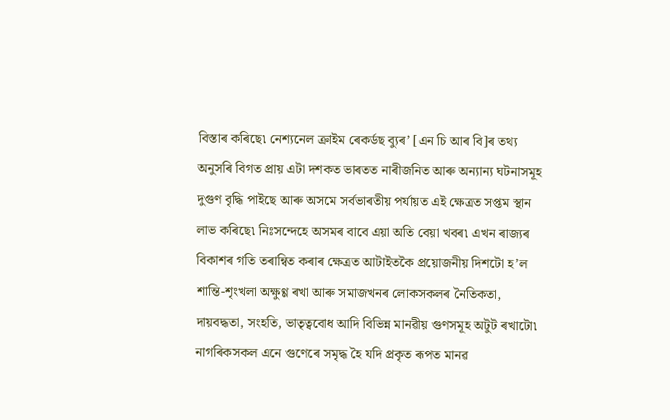বিস্তাৰ কৰিছে৷ নেশ্যনেল ক্ৰাইম ৰেকৰ্ডছ ব্যুৰ’ [এন চি আৰ বি]ৰ তথ্য অনুসৰি বিগত প্ৰায় এটা দশকত ভাৰতত নাৰীজনিত আৰু অন্যান্য ঘটনাসমূহ দুগুণ বৃদ্ধি পাইছে আৰু অসমে সৰ্বভাৰতীয় পৰ্যায়ত এই ক্ষেত্ৰত সপ্তম স্থান লাভ কৰিছে৷ নিঃসন্দেহে অসমৰ বাবে এয়া অতি বেয়া খবৰ৷ এখন ৰাজ্যৰ বিকাশৰ গতি তৰান্বিত কৰাৰ ক্ষেত্ৰত আটাইতকৈ প্ৰয়োজনীয় দিশটো হ’ল শান্তি-শৃংখলা অক্ষুণ্ণ ৰখা আৰু সমাজখনৰ লোকসকলৰ নৈতিকতা, দায়বদ্ধতা, সংহতি, ভাতৃত্ববোধ আদি বিভিন্ন মানৱীয় গুণসমূহ অটুট ৰখাটো৷ নাগৰিকসকল এনে গুণেৰে সমৃদ্ধ হৈ যদি প্ৰকৃত ৰূপত মানৱ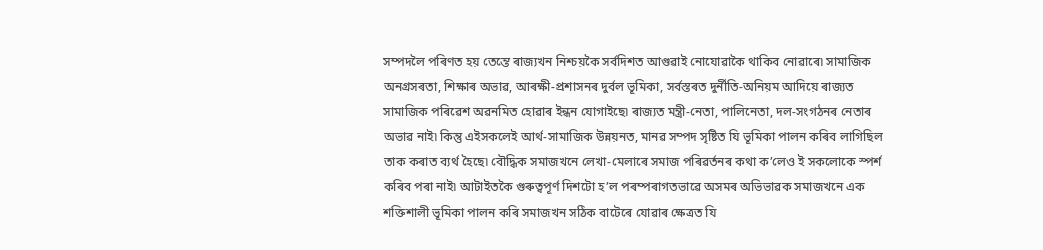সম্পদলৈ পৰিণত হয় তেন্তে ৰাজ্যখন নিশ্চয়কৈ সৰ্বদিশত আগুৱাই নোযোৱাকৈ থাকিব নোৱাৰে৷ সামাজিক অনগ্ৰসৰতা, শিক্ষাৰ অভাৱ, আৰক্ষী-প্ৰশাসনৰ দুৰ্বল ভূমিকা, সৰ্বস্তৰত দুৰ্নীতি-অনিয়ম আদিয়ে ৰাজ্যত সামাজিক পৰিৱেশ অৱনমিত হোৱাৰ ইন্ধন যোগাইছে৷ ৰাজ্যত মন্ত্ৰী-নেতা, পালিনেতা, দল-সংগঠনৰ নেতাৰ অভাৱ নাই৷ কিন্তু এইসকলেই আৰ্থ-সামাজিক উন্নয়নত, মানৱ সম্পদ সৃষ্টিত যি ভূমিকা পালন কৰিব লাগিছিল তাক কৰাত ব্যৰ্থ হৈছে৷ বৌদ্ধিক সমাজখনে লেখা-মেলাৰে সমাজ পৰিৱৰ্তনৰ কথা ক’লেও ই সকলোকে স্পৰ্শ কৰিব পৰা নাই৷ আটাইতকৈ গুৰুত্বপূৰ্ণ দিশটো হ’ল পৰম্পৰাগতভাৱে অসমৰ অভিভাৱক সমাজখনে এক শক্তিশালী ভূমিকা পালন কৰি সমাজখন সঠিক বাটেৰে যোৱাৰ ক্ষেত্ৰত যি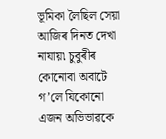ভূমিকা লৈছিল সেয়া আজিৰ দিনত দেখা নাযায়৷ চুবুৰীৰ কোনোবা অবাটে গ’লে যিকোনো এজন অভিভাৱকে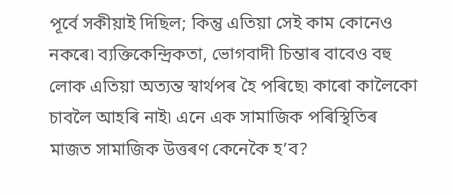পূৰ্বে সকীয়াই দিছিল; কিন্তু এতিয়া সেই কাম কোনেও নকৰে৷ ব্যক্তিকেন্দ্ৰিকতা, ভোগবাদী চিন্তাৰ বাবেও বহু লোক এতিয়া অত্যন্ত স্বাৰ্থপৰ হৈ পৰিছে৷ কাৰো কালৈকো চাবলৈ আহৰি নাই৷ এনে এক সামাজিক পৰিস্থিতিৰ মাজত সামাজিক উত্তৰণ কেনেকৈ হ’ব?